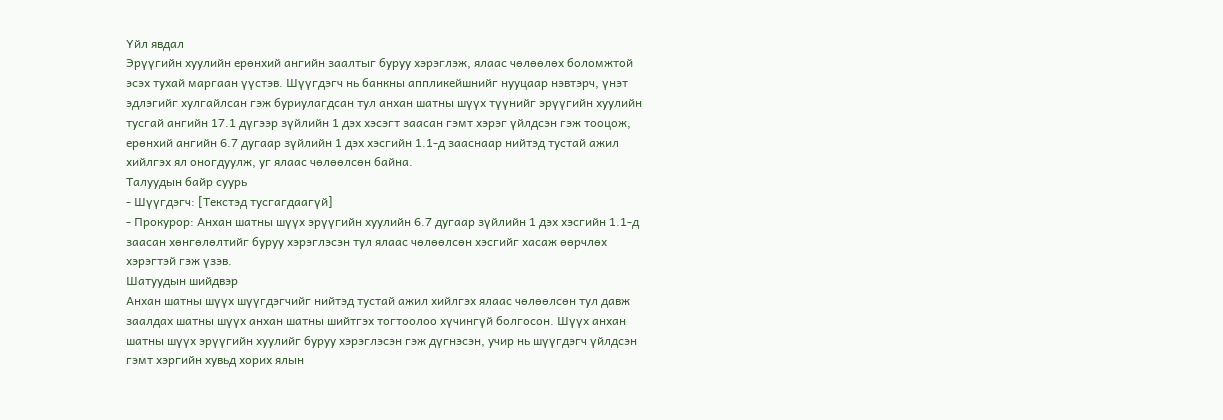Үйл явдал
Эрүүгийн хуулийн ерөнхий ангийн заалтыг буруу хэрэглэж, ялаас чөлөөлөх боломжтой эсэх тухай маргаан үүстэв. Шүүгдэгч нь банкны аппликейшнийг нууцаар нэвтэрч, үнэт эдлэгийг хулгайлсан гэж буриулагдсан тул анхан шатны шүүх түүнийг эрүүгийн хуулийн тусгай ангийн 17.1 дүгээр зүйлийн 1 дэх хэсэгт заасан гэмт хэрэг үйлдсэн гэж тооцож, ерөнхий ангийн 6.7 дугаар зүйлийн 1 дэх хэсгийн 1.1-д зааснаар нийтэд тустай ажил хийлгэх ял оногдуулж, уг ялаас чөлөөлсөн байна.
Талуудын байр суурь
- Шүүгдэгч: [Текстэд тусгагдаагүй]
- Прокурор: Анхан шатны шүүх эрүүгийн хуулийн 6.7 дугаар зүйлийн 1 дэх хэсгийн 1.1-д заасан хөнгөлөлтийг буруу хэрэглэсэн тул ялаас чөлөөлсөн хэсгийг хасаж өөрчлөх хэрэгтэй гэж үзэв.
Шатуудын шийдвэр
Анхан шатны шүүх шүүгдэгчийг нийтэд тустай ажил хийлгэх ялаас чөлөөлсөн тул давж заалдах шатны шүүх анхан шатны шийтгэх тогтоолоо хүчингүй болгосон. Шүүх анхан шатны шүүх эрүүгийн хуулийг буруу хэрэглэсэн гэж дүгнэсэн, учир нь шүүгдэгч үйлдсэн гэмт хэргийн хувьд хорих ялын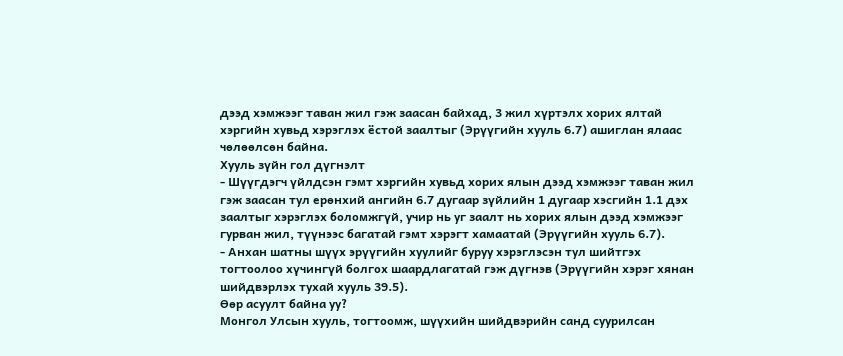дээд хэмжээг таван жил гэж заасан байхад, 3 жил хүртэлх хорих ялтай хэргийн хувьд хэрэглэх ёстой заалтыг (Эрүүгийн хууль 6.7) ашиглан ялаас чөлөөлсөн байна.
Хууль зүйн гол дүгнэлт
- Шүүгдэгч үйлдсэн гэмт хэргийн хувьд хорих ялын дээд хэмжээг таван жил гэж заасан тул ерөнхий ангийн 6.7 дугаар зүйлийн 1 дугаар хэсгийн 1.1 дэх заалтыг хэрэглэх боломжгүй, учир нь уг заалт нь хорих ялын дээд хэмжээг гурван жил, түүнээс багатай гэмт хэрэгт хамаатай (Эрүүгийн хууль 6.7).
- Анхан шатны шүүх эрүүгийн хуулийг буруу хэрэглэсэн тул шийтгэх тогтоолоо хүчингүй болгох шаардлагатай гэж дүгнэв (Эрүүгийн хэрэг хянан шийдвэрлэх тухай хууль 39.5).
Өөр асуулт байна уу?
Монгол Улсын хууль, тогтоомж, шүүхийн шийдвэрийн санд суурилсан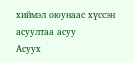хиймэл оюунаас хүссэн асуултаа асуу
Асуух